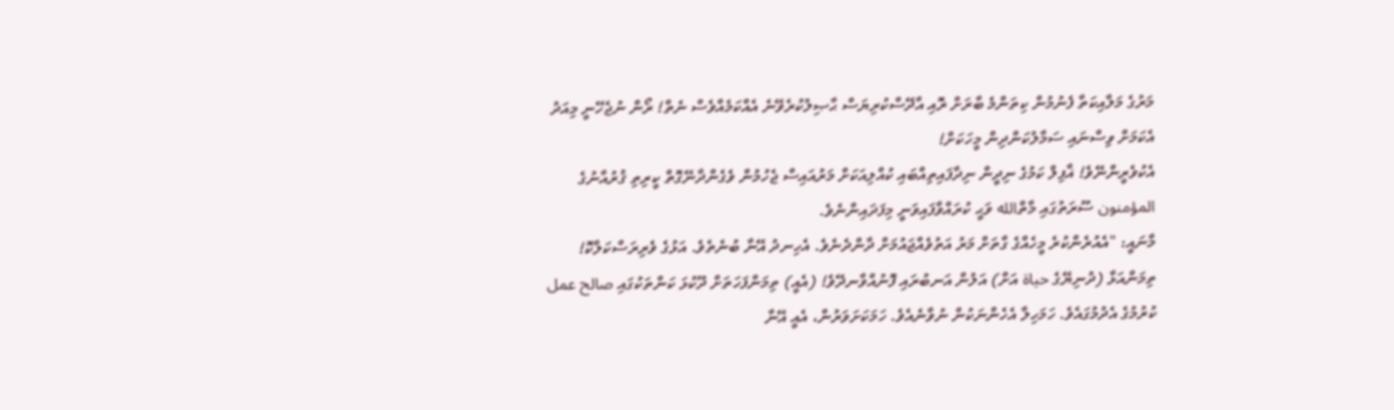މަރުގެ މަލާއިކަތާ ފެނުމުން ކިތަންމެ ބާރަށް ރޮއި އާދޭސްކުރިޔަސް ޙާޞިލުކުރެވޭނެ އެއްކަމެއްވެސް ނެތް! ރޯން ނުޖެހޭނީ މިއަދު އެކަމަށް ވިސްނައި ސަމާލުކަންދިން މީހަކަށް!
އެކުވެރީންނޭވެ! ޣާފިލް ކަމުގެ ނިދީން ނިދާފައިތިއްބައި ކުއްލިއަކަށް މަރުއައިސް ޖެހުމުން ވެގެންދާނޭގޮތް ކީރިތި ޤުރުއާނުގެ المؤمنون ސޫރަތުގައި މާތްالله ވަޙީ ކުރައްވާފައިވަނީ މިފަދައިންނެވެ.
މާނައީ: "އެއުރެންކުރެ މީހެއްގެ ގާތަށް މަރު އަތުވެއްޖައުމަށް ދާންދެނެވެ. އެހިނދު އޭނާ ބުނެތެވެ. އަޅުގެ ވެރިރަސްކަލާކޮ! ތިމަންއަޅާ (ދުނިޔޭގެ حياة އަށް) އަލުން އަނބުރައި ފޮނުއްވާނދޭވެ! (އެއީ) ތިމަންފަހަތަށް ދޫކުޅަ ކަންތަކުގައި صالح عمل ކުރުމުގެ އެދުމުގައެވެ. ހަމަހިލާ އެހެންނަކުން ނުވާނެއެވެ. ހަމަކަށަވަރުން، އެއީ އޭނާ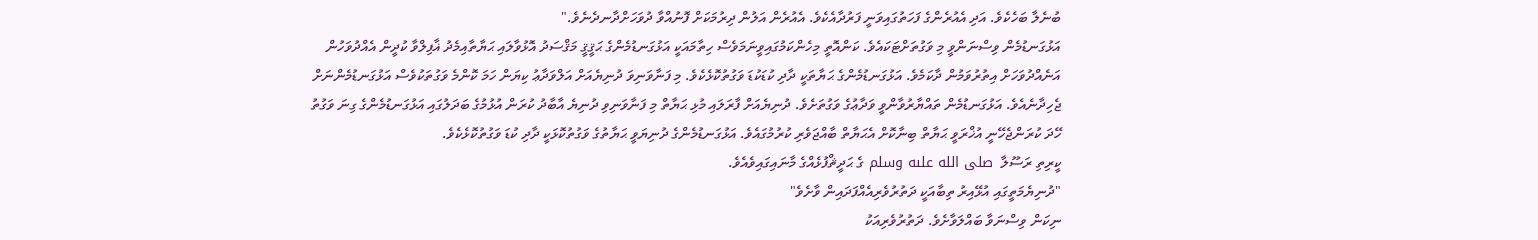ބުނެލާ ބަހެކެވެ. އަދި އެއުރެންގެ ފަހަތުގައިވަނީ ފަރުދާއެކެވެ. އެއުރެން އަލުން ދިރުމަކަށް ފޮނުއްވާ ދުވަހަށްދާނދެނެވެ."
އަޅުގަނޑުމެން ވިސްނަންވީ މި ވަގުތަށްޓަކައެވެ. ކަންއޮތީ މިހެންކަމުގައިވީނަމަވެސް ހިތާމައަކީ އަޅުގަނޑުމެންގެ ޙަޤީޤީ މަޤްސަދު އޮޅުވާލައި ޙަޔާތާއިމެދު ޣާފިލްވާ ކުދީން އެއްދުވަހުން އަނެއްދުވަހަށް އިތުރުވަމުން ދާކަމެވެ. އަޅުގަނޑުމެންގެ ޙަޔާތަކީ ދާދި ކުޑަކުޑަ ވަގުތުކޮޅެކެވެ. މި ފަނާވަނިވަ ދުނިޔެއަށް އަލްވަދާޢު ކިޔަން ހަމަ ކޮންމެ ވަގުތަކުވެސް އަޅުގަނޑުމެންނަށް ޖެހިދާނެއެވެ. އަޅުގަނޑުމެން ތައްޔާރުވާންވީ ވަދާޢުގެ ވަގުތަށެވެ. ދުނިޔެއަށް ފާރަލައި މުޅި ޙަޔާތް މި ފަނާވަނިވި ދުނިޔެ އާބާދު ކުރަން އުޅުމުގެ ބަދަލުގައި އަޅުގަނޑުމެންގެ ގިނަ ވަގުތު ހޭދަ ކުރަންޖެހޭނީ އުޚްރަވީ ޙަޔާތް ބިނާކޮށް އެޙަޔާތް ބާއްޖަވެރި ކުރުމުގައެވެ. އަޅުގަނޑުމެންގެ ދުނިޔަވީ ޙަޔާތުގެ ވަގުތުކޮޅަކީ ދާދި ކުޑަ ވަގުތުކޮޅެކެވެ.
ކީރިތި ރަސޫލާ  صلى الله علىه وسلم ގެ ޙަދީޘްފުޅެއްގެ މާނައިގައިވެއެވެ.
"ދުނިޔެމަތީގައި އުޅޭއިރު ތިބާއަކީ ދަތުރުވެރިއެއްފަދައިން ވާށެވެ"
ނިކަން ވިސްނަވާ ބައްލަވާށެވެ. ދަތުރުވެރިއަކު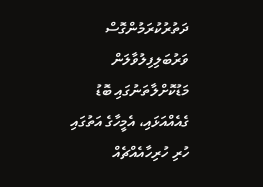ދަތުރުކުރަމުންގޮސް ވަރުބަލިފިލުވާލަން މަޑުކޮށްލާތަނުގައި ބޮޑު ގެއެއްއަޅައި، އެމީހާގެ އަތުގައި ހުރި ހުރިހާއެއްޗެއް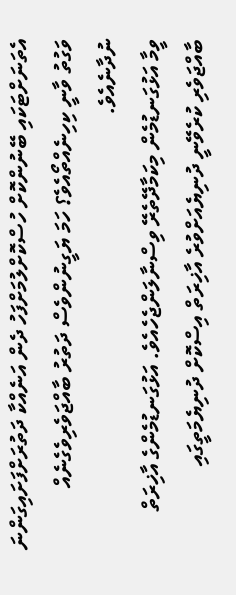އެތަނަށްޓަކައި ބޭނުންކޮށް ހުސްކޮށްލުމަށްފަހު ދެން އަނެއްކާ ދަތުރަށްފަށައިގަންނަ ވަގުތު ވާނީ ކިހިނެއްތޯއެވެ؟ ހަމަ ޔަގީނުންވެސް ދަތުރު ބާއްޖަވެރިވެގެނެއް ނުދާނެއެވެ.
ވީމާ އަޅުގަނޑުމެން މިކަމާދޭތެރޭ ވިސްނާލަންޖެހެއެވެ. އަޅުގަނޑުމެންގެ އާޚިރަތް ބާއްޖަވެރި ކުރެވޭނީ ދުނިޔެއަށްވުރެ އާޚިރަތް އިސްކޮށް ދުނިޔެމަތީގައި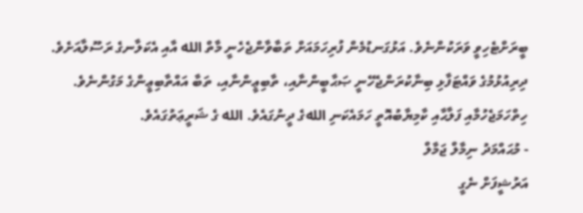ބީރަށްޓެހިވީ ވަރަކުންނެވެ. އަޅުގަނޑުމެން ފުރިހަމައަށް ތަބާވާންޖެހެނީ މާތް الله އާއި އެކަލާނގެ ރަސޫލާއަށެވެ. ދިރިއުޅުމުގެ ވައްޓަފާޅި ބިނާކުރަންޖެހޭނީ ޞަޙާބީންނާއި، ތާބިޢީންނާއި، ތަބާ އައްތާބިޢީންގެ މަގުންނެވެ. ހިތްހަމަޖެހުމާއި ފަލާޙާއި ކާމިޔާބުއޮތީ ހަމައެކަނި اللهގެ ދީނުގައެވެ. الله ގެ ޝަރީޢަތުގައެވެ.
- މުޙައްމަދު ނިމާލް ޖަމާލް
އަރުޝީފަށް ނެގީ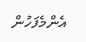އެންމެފަހުން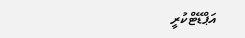އަޕްޑޭޓްކުރީ